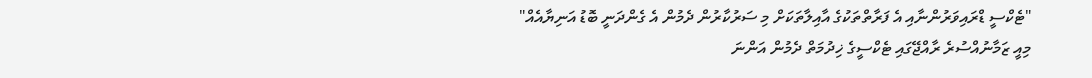"ޓެކްސީ ޑްރައިވަރުންނާއި އެ ފަރާތްތަކުގެ އާއިލާތަކަށް މި ސަރުކާރުން ދެމުން އެ ގެންދަނީ ބޮޑު އަނިޔާއެއް"
މިއީ ޒަމާނުއްސުރެ ރާއްޖޭގައި ޓެކްސީގެ ޚިދުމަތް ދެމުން އަންނަ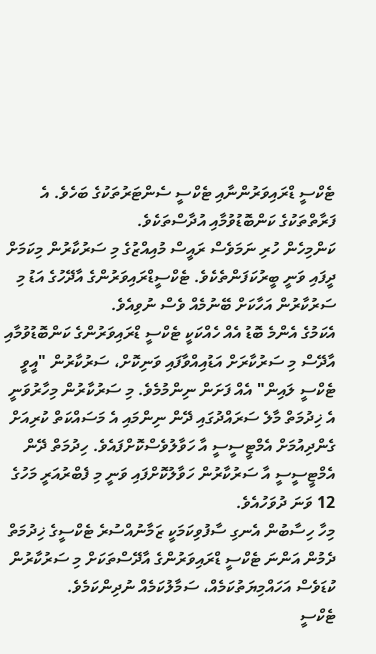ޓެކްސީ ޑްރައިވަރުންނާއި ޓެކްސީ ސެންޓަރުތަކުގެ ބަހެވެ. އެ ފަރާތްތަކުގެ ކަންބޮޑުވުމާއި އުދާސްތަކެވެ.
ކަންމިހެން ހުރި ނަމަވެސް ރައީސް މުއިއްޒުގެ މި ސަރުކާރުން މިކަމަށް ދީފައި ވަނީ ބީރުކަފަންތެކެވެ. ޓެކްސީޑްރައިވަރުންގެ އާދޭހުގެ އަޑު މި ސަރުކާރުން އަހާކަށް ބޭނުމެއް ވެސް ނުވިއެވެ.
އެކަމުގެ އެންމެ ބޮޑު އެއް ހެއްކަކީ ޓެކްސީ ޑްރައިވަރުންގެ ކަންބޮޑުވުމާއި އާދޭސް މި ސަރުކާރަށް އަޑުއިއްވާފައި ވަނިކޮށް، ސަރުކާރުން "އީވީ ޓެކްސީ ލައިން" އެއް ފަށަން ނިންމުމެވެ. މި ސަރުކާރުން މިހާރުވަނީ އެ ޚިދުމަތް މާލެ ސަރައްދުގައި ދޭން ނިންމައި އެ މަސައްކަތް ކުރިއަށް ގެންދިއުމަށް އެމްޓީސީސީ އާ ހަވާލުވެސްކޮށްފައެވެ. ހިދުމަތް ދޭން އެމްޓީސީސީ އާ ސަރުކާރުން ހަވާލުކޮށްފައި ވަނީ މި ފެބްރުއަރީ މަހުގެ 12 ވަނަ ދުވަހުއެވެ.
މިހާ ހިސާބުން އެނގި ސާފުވިކަމަކީ ޒަމާނުއްސުރެ ޓެކްސީގެ ޚިދުމަތް ދެމުން އަންނަ ޓެކްސީ ޑްރައިވަރުންގެ އާދޭސްތަކަށް މި ސަރުކާރުން ކުޑަވެސް އަހައްމިޔަތުކަމެއް، ސަމާލުކަމެއް ނުދިންކަމެވެ.
ޓެކްސީ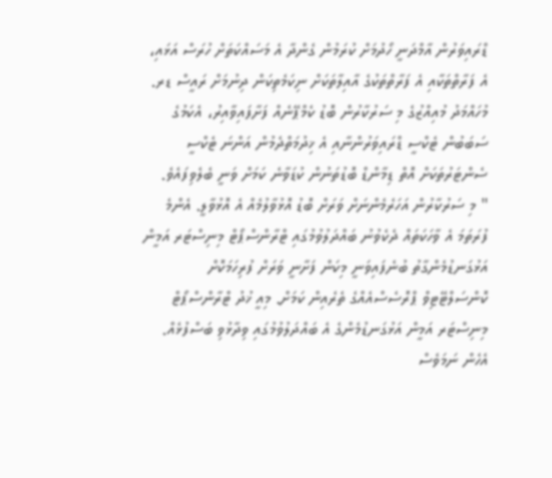ޑްރައިވަރުން އާމްދަނީ ހޯދުމަށް ކުރަމުން ގެންދާ އެ މަސައްކަތަށް ހުރަސް އަޅައި، އެ ފަރާތްތަކާއި އެ ފަރާތްތަކުގެ އާއިލާތަކަށް ނިކަމެތިކަން ދިނުމަށް ރައީސް ޑރ. މުހައްމަދު މުއިއްޒުގެ މި ސަރުކާރުން ބޮޑު ކެމްޕޭނެއް ފަށާފައިވާއިރު، އެކަމުގެ ސަބަބުން ޓެކްސީ ޑްރައިވަރުންނާއި އެ ޚިދުމަތްދެމުން އަންނަ ޓެކްސީ ސެންޓަރުތަކަށް އޮތް ޑިމާންޑް ބޮޑުތަނުން ކުޑަވާނެ ކަމަށް ވަނީ ބެލެވިފައެވެ.
" މި ސަރުކާރުން އަހަރެމެންނަށް ވަރަށް ބޮޑު އޮޅުވާލުމެއް އެ އޮޅުވާލީ. އެންމެ ފުރަތަމަ އެ ވާހަކަތައް ދެކެވުނު ބައްދަލުވުމުގައި ޓްރާންސްޕޯޓް މިނިސްޓަރ އަމީން އަޅުގަނޑުމެންގާތު ބުނެފައިވަނީ މިކަން ފަށާނީ ވަރަށް ފުރިހަމަކޮށް ކޮންސަލްޓޭޓިވް ޕްރޮސެސްއެއްގެ ތެރެއިން ކަމަށް. މިއީ ޚުދު ޓްރާންސްޕޯޓް މިނިސްޓަރ އަމީން އަޅުގަނޑުމެންގެ އެ ބައްދަލުވުމުގައި ވިދާޅުވި ބަސްފުޅެއް. އެހެން ނަމަވެސް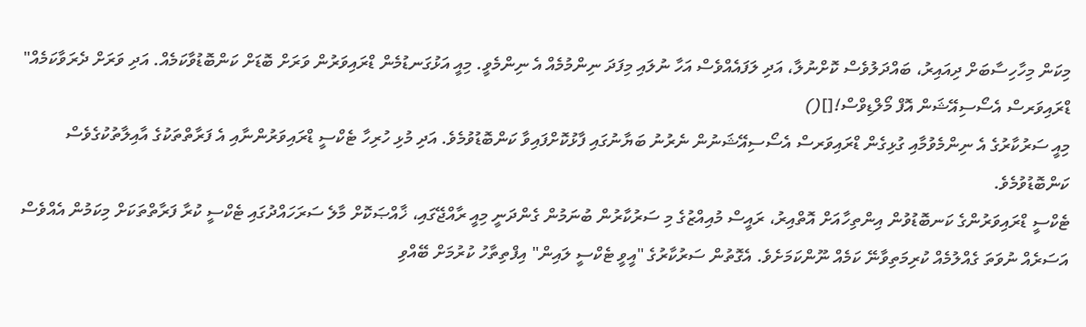މިކަން މިހާހިސާބަށް ދިއައިރު، ބައްދަލުވެސް ކޮށްނުލާ، އަދި ލަފައެއްވެސް އަހާ ނުލައި މިފަދަ ނިންމުމެއް އެ ނިންމެވީ. މިއީ އަޅުގަނޑުމެން ޑްރައިވަރުން ވަރަށް ބޮޑަށް ކަންބޮޑުވާކަމެއް. އަދި ވަރަށް ދެރަވާކަމެއް"
ޑްރައިވަރސް އެސޯސިއޭޝަން އޮފް މޯލްޑިވްސް![]()
މިއީ ސަރުކާރުގެ އެ ނިންމެވުމާއި ގުޅިގެން ޑްރައިވަރސް އެސޯސިއޭޝަނުން ނެރުނު ބަޔާނުގައި ފާޅުކޮށްފައިވާ ކަންބޮޑުވުމެވެ. އަދި މުޅި ހުރިހާ ޓެކްސީ ޑްރައިވަރުންނާއި އެ ފަރާތްތަކުގެ އާއިލާތުކުގެވެސް ކަންބޮޑުވުމެވެ.
ޓެކްސީ ޑްރައިވަރުންގެ ކަނބޮޑުވުން އިންތިހާއަށް އޮތްއިރު، ރައީސް މުއިއްޒުގެ މި ސަރުކާރުން ބުނަމުން ގެންދަނީ މިއީ ރާއްޖޭގައި، ޚާއްޞަކޮށް މާލެ ސަރަހައްދުގައި ޓެކްސީ ކުރާ ފަރާތްތަކަށް މިކަމުން އެއްވެސް އަސަރެއް ނުވަތަ ގެއްލުމެއް ކުރިމަތިވާނޭ ކަމެއް ނޫންކަމަށެވެ. އެގޮތުން ސަރުކާރުގެ "އީވީ ޓެކްސީ ލައިން" އިފްތިތާހު ކުރުމަށް ބޭއްވި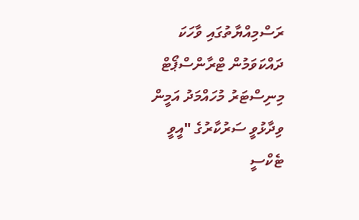ރަސްމިއްޔާތުގައި ވާހަކަ ދައްކަވަމުން ޓްރާންސްޕޯޓް މިނިސްޓަރު މުހައްމަދު އަމީން ވިދާޅުވީ ސަރުކާރުގެ "އީވީ ޓެކްސީ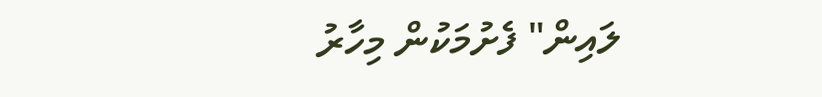ލައިން" ފެށުމަކުން މިހާރު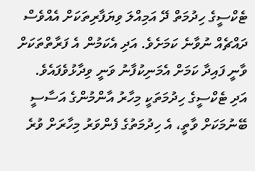ޓެކްސީގެ ހިދުމަތް ދޭ އަމިއްލަ ވިޔަފާރިތަކަށް އެއްވެސް ދައްޗެއް ނުވާނެ ކަމަށެވެ. އަދި އެކަމުން އެ ފަރާތްތަކަށް ވާނީ ފައިދާ ކަމަށް އެމަނިކުފާނު ވަނީ ވިދާޅުވެފައެވެ.
އަދި ޓެކްސީގެ ހިދުމަތަކީ މިހާރު އާންމުންގެ އަސާސީ ބޭނުމަކަށް ވާތީ، އެ ހިދުމަތުގެ ފެންވަރު މިހާރަށް ވުރެ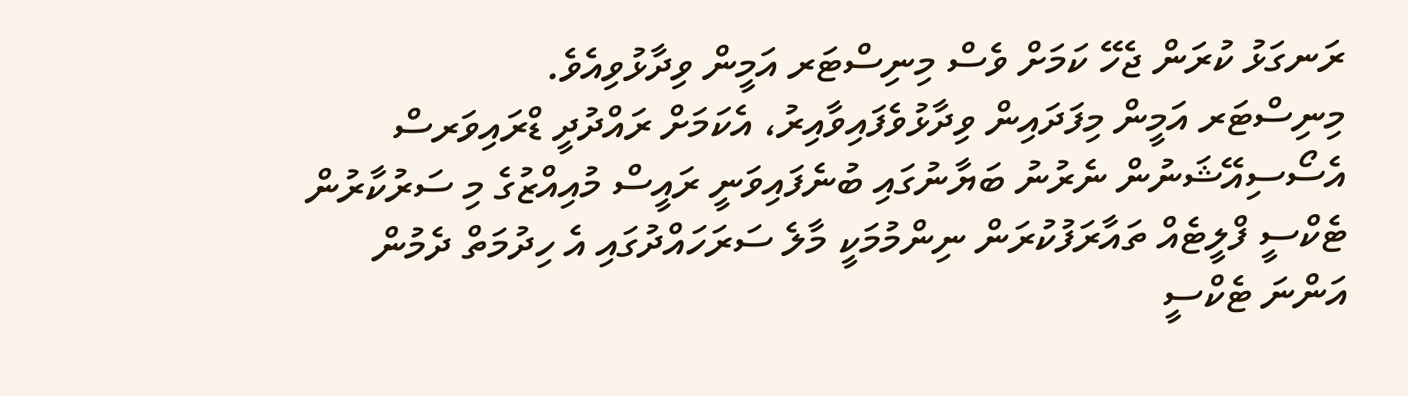ރަނގަޅު ކުރަން ޖެހޭ ކަމަށް ވެސް މިނިސްޓަރ އަމީން ވިދާޅުވިއެވެ.
މިނިސްޓަރ އަމީން މިފަދައިން ވިދާޅުވެފައިވާއިރު، އެކަމަށް ރައްދުދީ ޑްރައިވަރސް އެސޯސިއޭޝަނުން ނެރުނު ބަޔާނުގައި ބުނެފައިވަނީ ރައީސް މުއިއްޒުގެ މި ސަރުކާރުން ޓެކްސީ ފްލީޓެއް ތައާރަފުކުރަން ނިންމުމަކީ މާލެ ސަރަހައްދުގައި އެ ހިދުމަތް ދެމުން އަންނަ ޓެކްސީ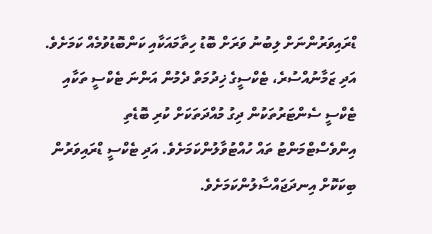ޑްރައިވަރުންނަށް ލިބުނު ވަރަށް ބޮޑު ހިތާމައަކާއި ކަންބޮޑުވުމެއް ކަމަށެވެ. އަދި ޒަމާނުއްސުރެ، ޓެކްސީގެ ޚިދުމަތް ދެމުން އަންނަ ޓެކްސީ ތަކާއި ޓެކްސީ ސެންޓަރުތަކުން ދިގު މުއްދަތަކަށް ކުރި ބޮޑެތި އިންވެސްޓްމަންޓު ތައް ހުއްޓުވާލުންކަމަށެވެ. އަދި ޓެކްސީ ޑްރައިވަރުން ބިކަކޮށް އިނދަޖައްސާލުންކަމަށެވެ.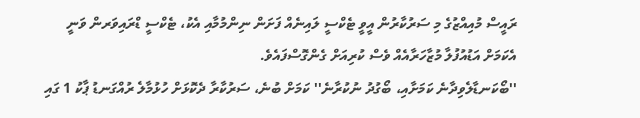ރައީސް މުއިއްޒުގެ މި ސަރުކާރުން އީވީ ޓެކްސީ ލައިނެއް ފަށަން ނިންމުމާއި އެކު، ޓެކްސީ ޑްރައިވަރން ވަނީ އެކަމަށް އަޑުއުފުލާ މުޒާހަރާއެއް ވެސް ކުރިއަށް ގެންގޮސްފައެވެ.
''ބޯކަނޑާލެވިދާނެ ކަމަށާއި، ބޯގުދު ނުކުރާނެ'' ކަމަށް ބުނެ، ސަރުކާރާ ދެކޮޅަށް ހުޅުމާލެ ރުއްގަނޑު ޕާކު 1 ގައި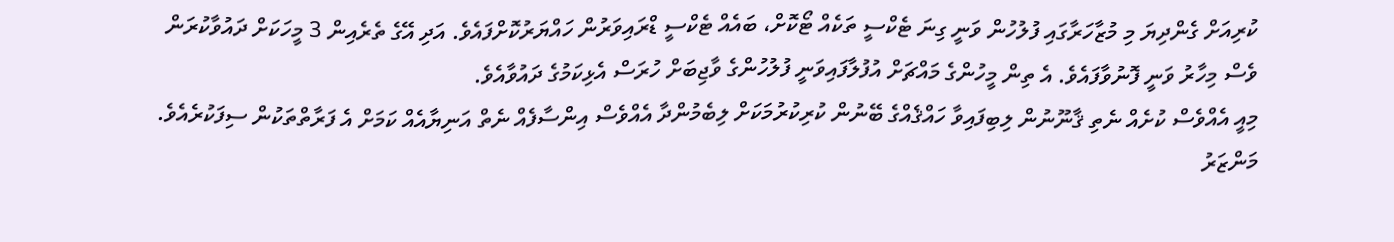ކުރިއަށް ގެންދިޔަ މި މުޒާހަރާގައި ފުލުހުން ވަނީ ގިނަ ޓެކްސީ ތަކެއް ޓޯކޮށް، ބައެއް ޓެކްސީ ޑްރައިވަރުން ހައްޔަރުކޮށްފައެވެ. އަދި އޭގެ ތެރެއިން 3 މީހަކަށް ދައުވާކުރަން ވެސް މިހާރު ވަނީ ފޮނުވާފައެވެ. އެ ތިން މީހުންގެ މައްޗަށް އުފުލާފައިވަނީ ފުލުހުންގެ ވާޖިބަށް ހުރަސް އެޅިކަމުގެ ދައުވާއެވެ.
މިއީ އެއްވެސް ކުށެއް ނެތި ޤާނޫނުން ލިބިފައިވާ ހައްޤެއްގެ ބޭނުން ކުރިކުރުމަކަށް ލިބެމުންދާ އެއްވެސް އިންސާފެއް ނެތް އަނިޔާއެއް ކަމަށް އެ ފަރާތްތަކުން ސިފަކުރެއެވެ.
މަންޒަރު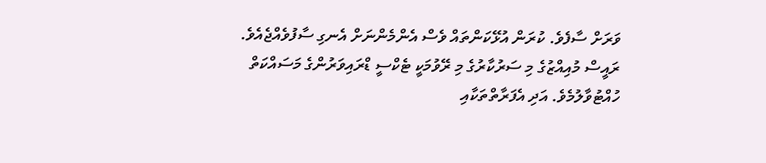ވަރަށް ސާފެވެ. ކުރަން އުޅޭކަންތައް ވެސް އެންމެންނަށް އެނގި ސާފުވެއްޖެއެވެ. ރައީސް މުއިއްޒުގެ މި ސަރުކާރުގެ މި ރޭވުމަކީ ޓެކްސީ ޑްރައިވަރުންގެ މަސައްކަތް ހުއްޓުވާލުމެވެ. އަދި އެފަރާތްތަކާއި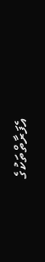އެފަރާތްތަކުގެ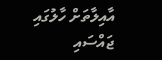އާއިލާތަށް ހާލުގައި ޖައްސައި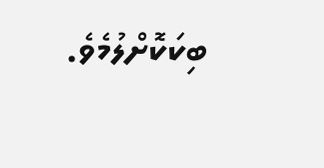ބިކަކޮށްލުމެވެ.